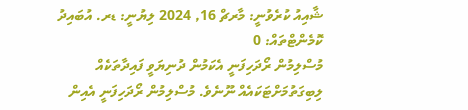ޝާއިއު ކުރެވުނީ: މާރޗް 16, 2024 ލިޔުނީ: ޑރ. އުބައިދު ކޮމެންޓްތައް: 0
މުސްލިމުން ރޯދަހިފަނީ އެކަމުން ދުނިޔަވީ ފައިދާތަކެއް ލިބިގަތުމަށްޓަކައެއް ނޫނެވެ. މުސްލިމުން ރޯދަހިފަނީ އެއިން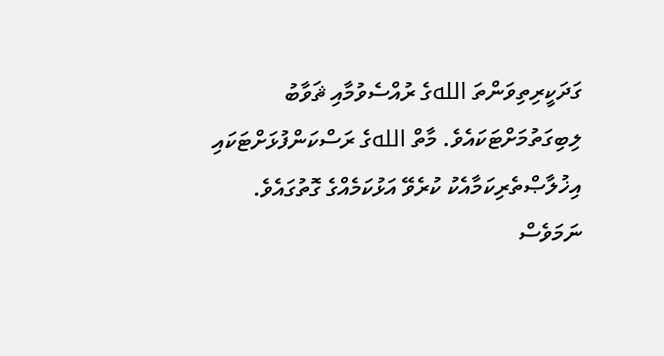ގަދަކީރިތިވަންތަ اللهގެ ރުއްސެވުމާއި ޘަވާބު ލިބިގަތުމަށްޓަކައެވެ. މާތް اللهގެ ރަސްކަންފުޅަށްޓަކައި އިޚުލާޞްތެރިކަމާއެކު ކުރެވޭ އަޅުކަމެއްގެ ގޮތުގައެވެ. ނަމަވެސް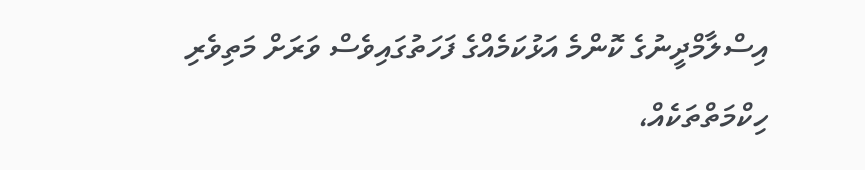އިސްލާމްދީނުގެ ކޮންމެ އަޅުކަމެއްގެ ފަހަތުގައިވެސް ވަރަށް މަތިވެރި ހިކްމަތްތަކެއް،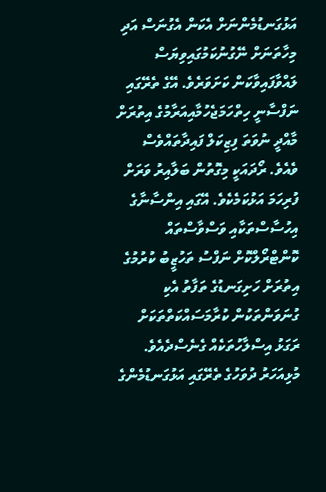އަޅުގަނޑުމެންނަށް އެކަން އެގުނަސް އަދި މިހާތަނަށް ނޭގުނުކަމުގައިވިޔަސް ލައްވާފައިވާކަން ކަށަވަރެވެ. އޭގެ ތެރޭގައި ނަފްސާނީ ހިތްހަމަޖެހުމާއިއަރާމުގެ އިތުރަށް މާއްދީ ނުވަތަ ފިޒިކަލް ފައިދާތައްވެސް ވެއެވެ. ރޯދައަކީ މިގޮތުން ބަލާއިރު ވަރަށް ފުރިހަމަ އަޅުކަމެކެވެ. އޭގައި އިންސާނާގެ އިހުސާސްތަކާއި ވަސްވާސްތައް ކޮންޓްރޯލްކޮށް ނަފްސު ތަހުޒީބު ކުރުމުގެ އިތުރަށް ހަށިގަނޑުގެ ތަފާތު އެކި ގުނަވަންތަކުން ކުރާމަސައްކަތްތަކަށް ރަގަޅު އިސްލާހުތަކެއް ގެނެސްދެއެވެ. މުޅިއަހަރު ދުވަހުގެ ތެރޭގައި އަޅުގަނޑުމެންގެ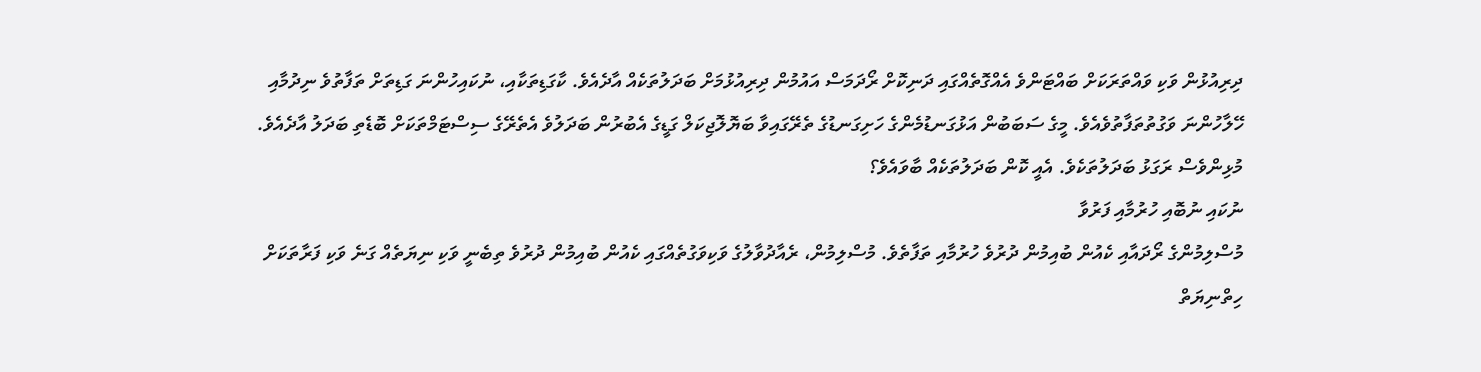ދިރިއުޅުން ވަކި ވައްތަރަކަށް ބައްޓަންވެ އެއްގޮތެއްގައި ދަނިކޮށް ރޯދަމަސް އައުމުން ދިރިއުޅުމަށް ބަދަލުތަކެއް އާދެއެވެ. ކާގަޑިތަކާއި، ނުކައިހުންނަ ގަޑިތަށް ތަފާތުވެ ނިދުމާއި ހޭލާހުންނަ ވަގުތުތަފާތުވެއެވެ. މީގެ ސަބަބުން އަޅުގަނޑުމެންގެ ހަށިގަނޑުގެ ތެރޭގައިވާ ބަޔޮލޮޖިކަލް ގަޑީގެ އެބުރުން ބަދަލުވެ އެތެރޭގެ ސިސްޓަމްތަކަށް ބޮޑެތި ބަދަލު އާދެއެވެ. މުޅިންވެސް ރަގަޅު ބަދަލުތަކެވެ. އެއީ ކޮން ބަދަލުތަކެއް ބާވައެވެ؟
ނުކައި ނުބޮއި ހުރުމާއި ފަރުވާ
މުސްލިމުންގެ ރޯދައާއި ކެއުން ބުއިމުން ދުރުވެ ހުރުމާއި ތަފާތެވެ. މުސްލިމުން، ރެއާދުވާލުގެ ވަކިވަގުތެއްގައި ކެއުން ބުއިމުން ދުރުވެ ތިބެނީ ވަކި ނިޔަތެއް ގަނެ ވަކި ފަރާތަކަށް ހިތްނިޔަތް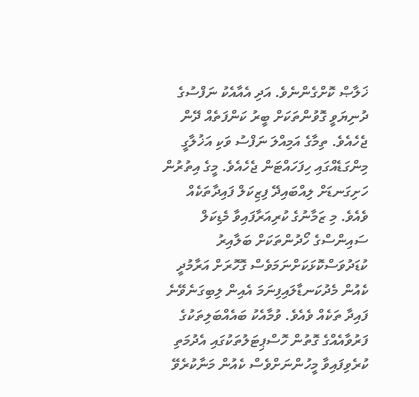ޚަލާޞް ކޮށްގެންނެވެ. އަދި އެއާއެކު ނަފްސުގެ ދުނިޔަވީ ގޮވުންތަކަށް ބީރު ކަންފަތެއް ދޭން ޖެހެއެވެ. ތިމާގެ އަމިއްލަ ނަފްސު ވަކި އަޚުލާގީ މިންގަޑެއްގައި ހިފަހައްޓަން ޖެހެއެވެ. މީގެ އިތުރުން ހަށިގަނޑަށް ލިއްބައިދޭ ފިޒިކަލް ފައިދާތަކެއް ވެއެވެ. މި ޒަމާނުގެ ކުރިއަރާފައިވާ މެޑިކަލް ސައިންސްގެ ހޯދުންތަކަށް ބަލާއިރު ކުޑަދުވަސްކޮޅަކަށްނަމަވެސް ގޮހޮރަށް އަރާމުދީ ކެއުން މެދުކަނޑާލައިފިނަމަ އެއިން ލިބިގަނެވޭނެ ފައިދާ ތަކެއް ވެއެވެ. ވުމާއެކު ބައެއްބަލިތަކުގެ ފަރުވާއެއްގެ ގޮތުން ހޮސްޕިޓަލުތަކުގައި އެދުމަތި ކުރެވިފައިވާ މީހުންނަށްވެސް ކެއުން މަނާކުރެވޭ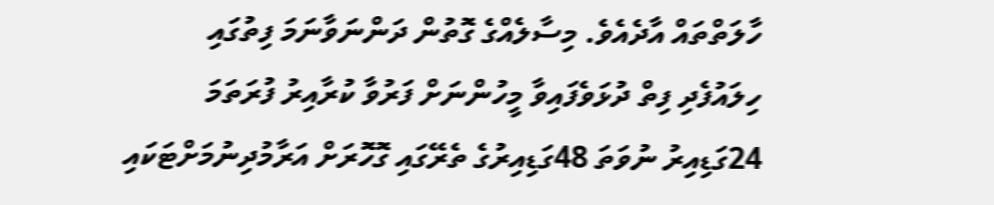ހާލަތްތައް އާދެއެވެ. މިސާލެއްގެ ގޮތުން ދަންނަވާނަމަ ފިތުގައި ހިލައުފެދި ފިތް ދުޅަވެފައިވާ މީހުންނަށް ފަރުވާ ކުރާއިރު ފުރަތަމަ 24ގަޑިއިރު ނުވަތަ 48ގަޑިއިރުގެ ތެރޭގައި ގޮހޮރަށް އަރާމުދިނުމަށްޓަކައި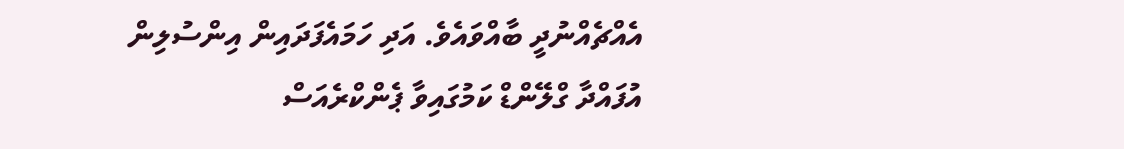އެއްޗެއްނުދީ ބާއްވައެވެ. އަދި ހަމައެފަދައިން އިންސުލިން އުފައްދާ ގްލޭންޑް ކަމުގައިވާ ޕެންކްރެއަސް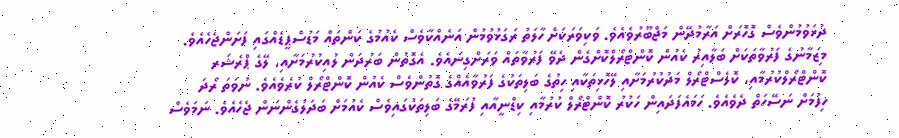ދުޅަވުމުންވެސް ގޮހޮރަށް އަރާމުދޭން މަޖްބޫރުވެއެވެ. ވަކިވަރަކަށް ހާލަތު ރަގަޅުވުމުން އަނެއްކާވެސް ކެއުމުގެ ކަންތައް މަޑުސްޕީޑެއްގައި ފަށަންޖެހެއެވެ.
މިޒަމާނުގެ ފަރުވާތަކަށް ބަލާއިރު ކެއުން ކޮންޓްރޯލްކޮށްގެން ދެވޭ ފަރުވާތައް ވަރަށްގިނައެވެ. އެގޮތުން ބަރުދަން ލުއިކުރުމަށާއި، ލޭގެ ޕްރެޝަރ ކޮންޓްރޯލްކުރުމާއި، ކޮލެސްޓްރޯލް މަދުކުރުމަށާއި ލޭހޮޅިތަކާއި ހިތުގެ ބަލިތަކުގެ ފަރުވާއެއްގެ ގޮތުންވެސް ކެއުން ކޮންޓްރޯލް ކުރެވެއެވެ. ނުވަތަ ރޯދަ ހިފުމަށް ނަސޭހަތް ދެވެއެވެ. ހަމައެފަދައިން ހަކުރު ކޮންޓްރޯލް ކުރުމާއި ކިޑްނީއާއި ފުރަމޭގެ ބަލިތަކުގައިވެސް ކެއުމަށް ބަދަލުގެންނަން ޖެހެއެވެ. ނަމަވެސް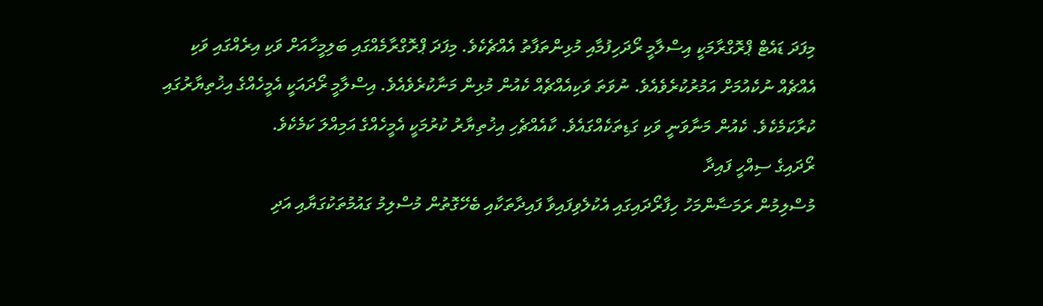މިފަދަ ޑައެޓް ޕްރޮގްރާމަކީ އިސްލާމީ ރޯދަހިފުމާއި މުޅިންތަފާތު އެއްޗެކެވެ. މިފަދަ ޕްރޮގްރާމެއްގައި ބަލިމީހާއަށް ވަކި އިރެއްގައި ވަކި އެއްޗެއް ނުކެއުމަށް އަމުރުކުރެވެއެވެ. ނުވަތަ ވަކިއެއްޗެއް ކެއުން މުޅިން މަނާކުރެވެއެވެ. އިސްލާމީ ރޯދައަކީ އެމީހެއްގެ އިޚުތިޔާރުގައި ކުރާކަމެކެވެ. ކެއުން މަނާވަނީ ވަކި ގަޑިތަކެއްގައެވެ. ކާއެއްޗެހި އިޚުތިޔާރު ކުރުމަކީ އެމީހެއްގެ އަމިއްލަ ކަމެކެވެ.
ރޯދައިގެ ސިއްހީ ފައިދާ
މުސްލިމުން ރަމަޟާންމަހު ހިފާރޯދައިގައި އެކުލެވިފައިވާ ފައިދާތަކާއި ބެހޭގޮތުން މުސްލިމު ގައުމުތަކުގަޔާއި އަދި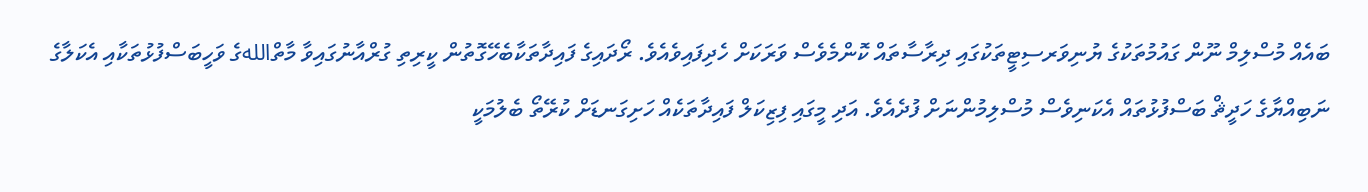ބައެއް މުސްލިމް ނޫން ގައުމުތަކުގެ ޔުނިވަރސިޓީތަކުގައި ދިރާސާތައް ކޮންމެވެސް ވަރަކަށް ހެދިފައިވެއެވެ. ރޯދައިގެ ފައިދާތަކާބެހޭގޮތުން ކީރިތި ގުރްއާނުގައިވާ މާތްاللهގެ ވަހީބަސްފުޅުތަކާއި އެކަލާގެ ނަބިއްޔާގެ ހަދީޘް ބަސްފުޅުތައް އެކަނިވެސް މުސްލިމުންނަށް ފުދެއެވެ. އަދި މީގައި ފިޒިކަލް ފައިދާތަކެއް ހަށިގަނޑަށް ކުރޭތޯ ބެލުމަކީ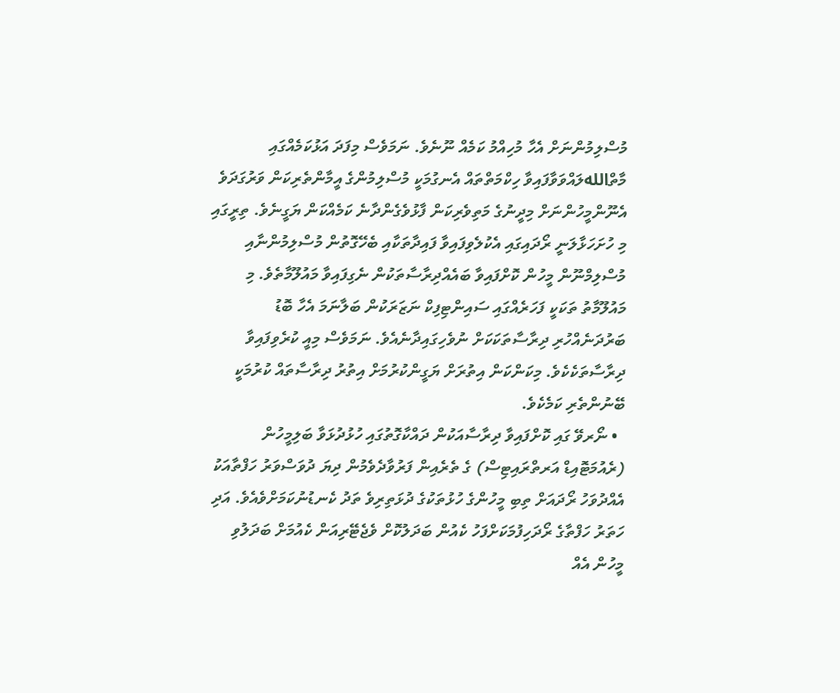މުސްލިމުންނަށް އެހާ މުހިއްމު ކަމެއް ނޫނެވެ. ނަމަވެސް މިފަދަ އަޅުކަމެއްގައި މާތްاللهލައްވަވާފައިވާ ހިކްމަތްތައް އެނގުމަކީ މުސްލިމުންގެ އީމާންތެރިކަން ވަރުގަދަވެ އެނޫންމީހުންނަށް މިދީނުގެ މަތިވެރިކަން ފާޅުވެގެންދާނެ ކަމެއްކަން ޔަގީނެވެ. ތިރީގައި މި ހުށަހަޅާލަނީ ރޯދައިގައި އެކުލެވިފައިވާ ފައިދާތަކާއި ބެހޭގޮތުން މުސްލިމުންނާއި މުސްލިމްނޫން މީހުން ކޮށްފައިވާ ބައެއްދިރާސާތަކުން ނެގިފައިވާ މައުލޫމާތެވެ. މި މައުލޫމާތު ތަކަކީ ފަހަރެއްގައި ސައިންޓިފިކް ނަޒަރަކުން ބަލާނަމަ އެހާ ބޮޑު ބަރުދަނެއްހުރި ދިރާސާތަކަކަށް ނުވެހިގައިދާނެއެވެ. ނަމަވެސް މިއީ ކުރެވިފައިވާ ދިރާސާތަކެކެވެ. މިކަންކަން އިތުރަށް ޔަގީންކުރުމަށް އިތުރު ދިރާސާތައް ކުރުމަކީ ބޭނުންތެރި ކަމެކެވެ.
  • ނޯރވޭ ގައި ކޮށްފައިވާ ދިރާސާއަކުން ދައްކާގޮތުގައި ހުޅުދުޅަވާ ބަލިމީހުން (ރެއުމަޓޮއިޑް އަރތްރައިޓިސް) ގެ ތެރެއިން ފަރުވާދެވެމުން ދިޔަ ދުވަސްވަރު ހަފްތާއަކު އެއްދުވަހު ރޯދައަށް ތިބި މީހުންގެ ހުޅުތަކުގެ ދުޅަތިރިވެ ތަދު ކެނޑުނުކަމަށްވެއެވެ. އަދި ހަތަރު ހަފްތާގެ ރޯދަހިފުމަކަށްފަހު ކެއުން ބަދަލުކޮށް ވެޖެޓޭރިއަން ކެއުމަށް ބަދަލުވި މީހުން އެއް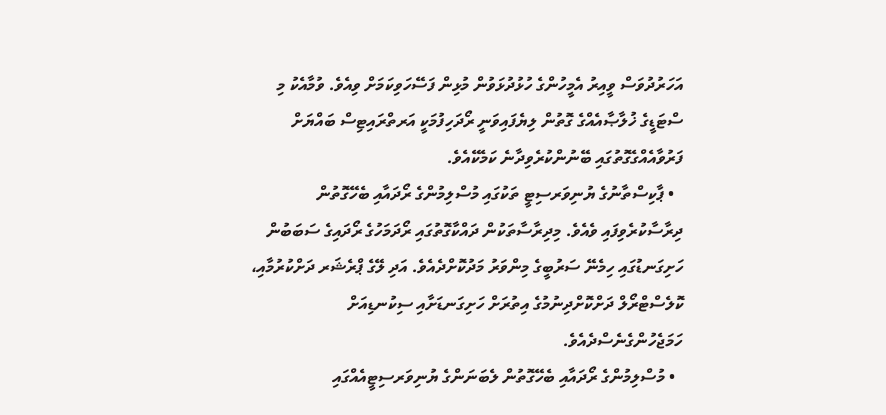އަހަރުދުވަސް ވީއިރު އެމީހުންގެ ހުޅުދުޅަވުން މުޅިން ފަސޭހަވިކަމަށް ވިއެވެ. ވުމާއެކު މި ސްޓަޑީގެ ޚުލާޞާއެއްގެ ގޮތުން ލިޔެފައިވަނީ ރޯދަހިފުމަކީ އަރތްރައިޓިސް ބައްޔަށް ފަރުވާއެއްގެގޮތުގައި ބޭނުންކުރެވިދާނެ ކަމެކޭއެވެ.
  • ޕާކިސްތާނުގެ ޔުނިވަރސިޓީ ތަކުގައި މުސްލިމުންގެ ރޯދައާއި ބެހޭގޮތުން ދިރާސާކުރެވިފައި ވެއެވެ. މިދިރާސާތަކުން ދައްކާގޮތުގައި ރޯދަމަހުގެ ރޯދައިގެ ސަބަބުން ހަށިގަނޑުގައި ހިމެނޭ ސަރުބީގެ މިންވަރު މަދުކޮށްދެއެވެ. އަދި ލޭގެ ޕްރެޝަރ ދަށްކުރުމާއި، ކޮލެސްޓްރޯލް ދަށްކޮށްދިނުމުގެ އިތުރަށް ހަށިގަނޑަށާއި ސިކުނޑިއަށް ހަމަޖެހުންގެނެސްދެއެވެ.
  • މުސްލިމުންގެ ރޯދައާއި ބެހޭގޮތުން ލެބަނަންގެ ޔުނިވަރސިޓީއެއްގައި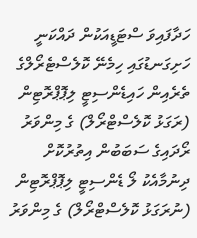ހަދާފައިވަ ސްޓަޑީއަކުން ދައްކަނީ ހަށިގަނޑުގައި ހިމެނޭ ކޮލެސްޓެރޯލްގެ ތެރެއިން ހައިޑެންސިޓީ ލިޕޮޕްރޮޓިން (ރަގަޅު ކޮލެސްޓްރޯލް) ގެ މިންވަރު ރޯދައިގެ ސަބަބުން އިތުރުކޮށް ދިނުމާއެކު ލޯ ޑެންސިޓީ ލިޕޮޕްރޮޓިން (ނުރަގަޅު ކޮލެސްޓްރޯލް) ގެ މިންވަރު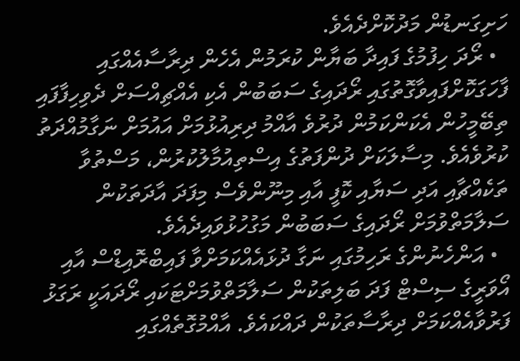ހަށިގަނޑުން މަދުކޮށްދެއެވެ.
  • ރޯދަ ހިފުމުގެ ފައިދާ ބަޔާން ކުރަމުން އެހެން ދިރާސާއެއްގައި ފާހަގަކޮށްފައިވާގޮތުގައި ރޯދައިގެ ސަބަބުން އެކި އެއްޗިއްސަށް ދެވިހިފާފައި ތިބޭމީހުން އެކަންކަމުން ދުރުވެ އާއްމު ދިރިއުޅުމަށް އައުމަށް ނަގާމުއްދަތު ކުރުވެއެވެ. މިސާލަކަށް ދުންފަތުގެ އިސްތިއުމާލުކުރުން، މަސްތުވާ ތަކެއްޗާއި އަދި ސަޔާއި ކޮފީ އާއި މިނޫންވެސް މިފަދަ އާދަތަކުން ސަލާމަތްވުމަށް ރޯދައިގެ ސަބަބުން މަގުހުޅުވައިދެއެވެ.
  • އަންހެނުންގެ ރަހިމުގައި ނަގާ ދުޅައެއްކަމަށްވާ ފައިބްރޮއިޑްސް އާއި އޯވަރީގެ ސިސްޓް ފަދަ ބަލިތަކުން ސަލާމަތްވުމަށްޓަކައި ރޯދައަކީ ރަގަޅު ފަރުވާއެއްކަމަށް ދިރާސާތަކުން ދައްކައެވެ. އާއްމުގޮތެއްގައި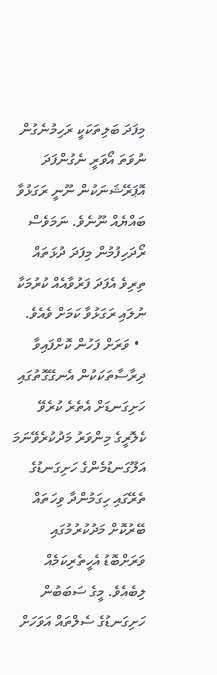މިފަދަ ބަލިތަކަކީ ރަހިމުނެގުން ނުވަތަ އޯވަރީ ނެގުންފަދަ އޮޕަރޭޝަނަކުން ނޫނީ ރަގަޅުވާ ބައްޔެއް ނޫނެވެ. ނަމަވެސް ރޯދަހިފުމުން މިފަދަ ދުޅަތައް ތިރިވެ އެފަދަ ފަރުވާއެއް ކުރުމަކާ ނުލައި ރަގަޅުވާ ކަމަށް ވެއެވެ.
  • ވަރަށް ފަހުން ކޮށްފައިވާ ދިރާސާތަކަކުން އެނގޭގޮތުގައި ހަށިގަނޑަށް އެތެރެ ކުރެވޭ ކެލޮރީގެ މިންވަރު މަދުކުރެވޭނަމަ އަލޫގަނޑުމެންގެ ހަށިގަނޑުގެ ތެރޭގައި ހިގަމުންދާ ވިހަތައް ބޭރުކޮށް މަދުކުރުމުގައި ވަރަށްބޮޑު އެހީތެރިކަމެއް ލިބެއެވެ. މީގެ ސަބަބުން ހަށިގަނޑުގެ ސެލްތައް އަވަހަށް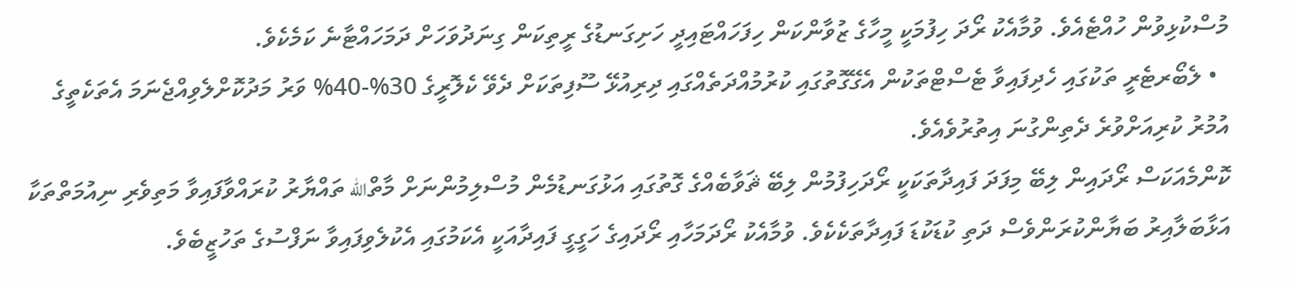މުސްކުޅިވުން ހުއްޓެއެވެ. ވުމާއެކު ރޯދަ ހިފުމަކީ މީހާގެ ޒުވާންކަން ހިފަހައްޓައިދީ ހަށިގަނޑުގެ ރީތިކަން ގިނަދުވަހަށް ދަމަހައްޓާނެ ކަމެކެވެ.
  • ލެބޯރޓެރީ ތަކުގައި ހެދިފައިވާ ޓެސްޓްތަކުން އެގޭގޮތުގައި ކުރުމުއްދަތެއްގައި ދިރިއުޅޭ ސޫފިތަކަށް ދެވޭ ކެލޮރީގެ 30%-40% ވަރު މަދުކޮށްލެވިއްޖެނަމަ އެތަކެތީގެ އުމުރު ކުރިއަށްވުރެ ދެތިންގުނަ އިތުރުވެއެވެ.
ކޮންމެއަކަސް ރޯދައިން ލިބޭ މިފަދަ ފައިދާތަކަކީ ރޯދަހިފުމުން ލިބޭ ޘަވާބެއްގެ ގޮތުގައި އަޅުގަނޑުމެން މުސްލިމުންނަށް މާތްالله ތައްޔާރު ކުރައްވާފައިވާ މަތިވެރި ނިއުމަތްތަކާ އަޅާބަލާއިރު ބަޔާންކުރަންވެސް ދަތި ކުޑަކުޑަ ފައިދާތަކެކެވެ. ވުމާއެކު ރޯދަމަހާއި ރޯދައިގެ ހަގީގީ ފައިދާއަކީ އެކަމުގައި އެކުލެވިފައިވާ ނަފްސުގެ ތަހުޒީބެވެ.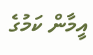އީމާން ކަމުގެ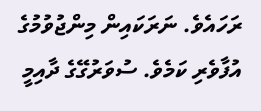ރަހައެވެ. ނަރަކައިން މިންޖުވުމުގެ އުފާވެރި ކަމެވެ. ސުވަރުގޭގެ ދާއިމީ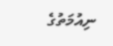ނިއުމަތުގެ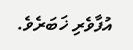އުފާވެރި ޚަބަރެވެ.